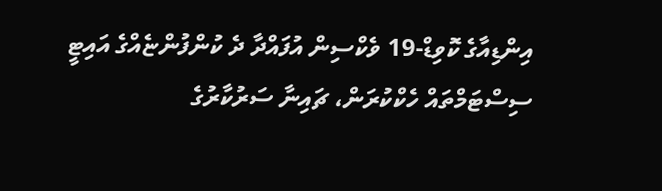އިންޑިއާގެ ކޮވިޑް-19 ވެކްސިން އުފައްދާ ދެ ކުންފުންޏެއްގެ އައިޓީ ސިސްޓަމްތައް ހެކްކުރަން، ޗައިނާ ސަރުކާރުގެ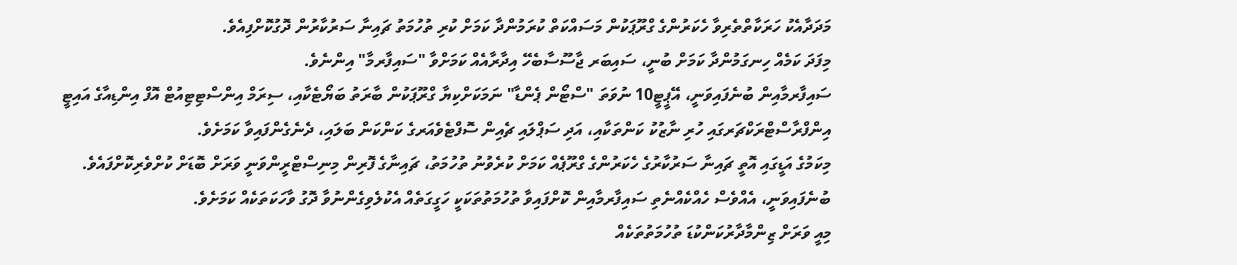މަދަދާއެކު ހަރަކާތްތެރިވާ ހެކަރުންގެ ގްރޫޕަކުން މަސައްކަތް ކުރަމުންދާ ކަމަށް ކުރި ތުހުމަތު ޗައިނާ ސަރުކާރުން ދޮގުކޮށްފިއެވެ.
މިފަދަ ކަމެއް ހިނގަމުންދާ ކަމަށް ބުނީ، ސައިބަރ ޖާސޫސާބެހޭ އިދާރާއެއް ކަމަށްވާ "ސައިފާރމާ" އިންނެވެ.
ސައިފާރމާއިން ބުނެފައިވަނީ، އޭޕީޓީ10 ނުވަތަ "ސްޓޯން ޕެންޑާ" ނަމަކަށްކިޔާ ގްރޫޕަކުން ބާރަތު ބަޔޯޓެކާއި، ސިރަމް އިންސްޓިޓިއުޓް އޮފް އިންޑިއާގެ އައިޓީ އިންފްރާސްޓްރަކްޗަރގައި ހުރި ނާޒުކު ކަންތަކާއި، އަދި ސަޕްލައި ޗެއިން ސޮފްޓެވެއަރގެ ކަންކަން ބަލައި، ދެނެގެންފައިވާ ކަމަށެވެ.
މިކަމުގެ އަޑީގައި އޮތީ ޗައިނާ ސަރުކާރުގެ ހެކަރުންގެ ގްރޫޕެއް ކަމަށް ކުރެވުނު ތުހުމަތު، ޗައިނާގެ ފޮރިން މިނިސްޓްރީންވަނީ ވަރަށް ބޮޑަށް ކުށްވެރިކޮށްފައެވެ.
ބުނެފައިވަނީ، އެއްވެސް ހެއްކެއްނެތި ސައިފާރމާއިން ކޮށްފައިވާ ތުހުމަތުތަކަކީ ހަގީގަތެއް އެކުލެވިގެންނުވާ ދޮގު ވާހަކަތަކެއް ކަމަށެވެ.
މިއީ ވަރަށް ޒިންމާދާރުކަންކުޑަ ތުހުމަތުތަކެއް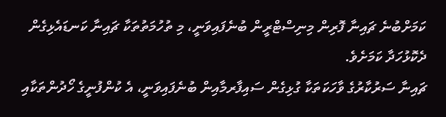ކަމަށްބުނެ ޗައިނާ ފޮރިން މިނިސްޓްރީން ބުނެފައިވަނީ، މި ތުހުމަތުތަކާ ޗައިނާ ކަނޑައެޅިގެން ދެކޮޅުހަދާ ކަމަށެވެ.
ޗައިނާ ސަރުކާރުގެ ވާހަކަތަކާ ގުޅިގެން ސައިފާރމާއިން ބުނެފައިވަނީ، އެ ކުންފުނީގެ ހޯދުންތަކާއި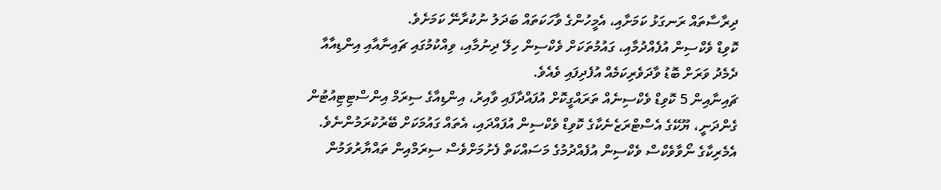ދިރާސާތައް ރަނގަޅު ކަމަށާއި، އެމީހުންގެ ވާހަކަތައް ބަދަލު ނުކުރާނޭ ކަމަށެވެ.
ކޮވިޑް ވެކްސިން އުފެއްދުމާއި، ގައުމުތަކަށް ވެކްސިން ހިލޭ ދިނުމާއި، ވިއްކުމުގައި ޗައިނާއާއި އިންޑިއާއާ ދެމެދު ވަރަށް ބޮޑު ވާދަވެރިކަމެއް އުފެދިފައި ވެއެވެ.
ޗައިނާއިން 5 ކޮވިޑް ވެކްސިނެއް ތަރައްގީކޮށް އުފައްދާފައި ވާއިރު، އިންޑިއާގެ ސިރަމް އިންސްޓިޓިއުޓުން ގެންދަނީ، ޔޫކޭގެ އެސްޓްރަޒެނެކާގެ ކޮވިޑް ވެކްސިން އުފައްދައި، އެތައް ގައުމަކަށް ބޭރުކުރަމުންނެވެ.
އެމެރިކާގެ ނޯވާވެކްސް ވެކްސިން އުފެއްދުމުގެ މަސައްކަތް ފެށުމަށްވެސް ސިރަމްއިން ތައްޔާރުވަމުން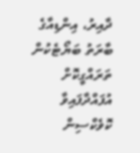ދާއިރު، އިންޑިއާގެ ބާރަތު ބަޔޯޓެކުން ތަރައްގީކޮށް އުފައްދާފައިވާ ކޮވެކްސިން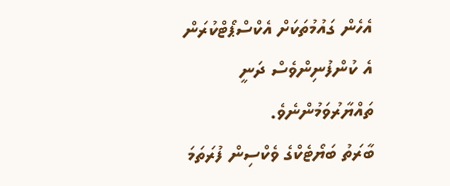އެހެން ގައުމުތަކަށް އެކްސްޕޯޓްކުރަން އެ ކުންފުނިންވެސް ދަނީ ތައްޔާރުވަމުންނެވެ.
ބާރަތު ބަޔޯޓެކްގެ ވެކްސިން ފުރަތަމަ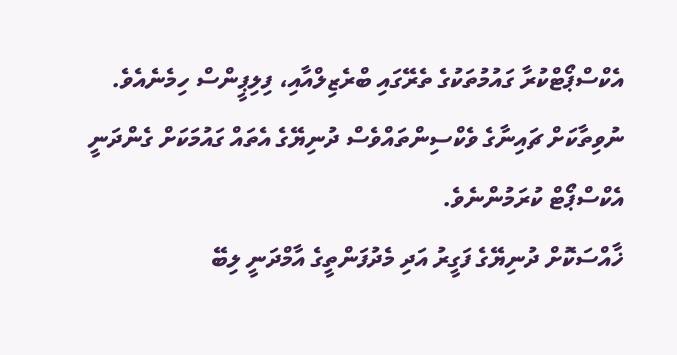އެކްސްޕޯޓްކުރާ ގައުމުތަކުގެ ތެރޭގައި ބްރެޒިލްއާއި، ފިލިޕީންސް ހިމެނެއެވެ.
ނުވިތާކަށް ޗައިނާގެ ވެކްސިންތައްވެސް ދުނިޔޭގެ އެތައް ގައުމަކަށް ގެންދަނީ އެކްސްޕޯޓް ކުރަމުންނެވެ.
ޚާއްސަކޮށް ދުނިޔޭގެ ފަގީރު އަދި މެދުފަންތީގެ އާމްދަނީ ލިބޭ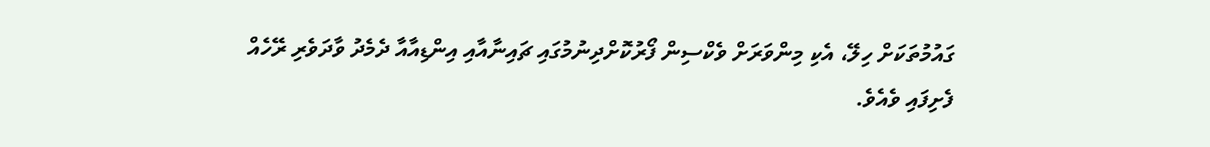ގައުމުތަކަށް ހިލޭ، އެކި މިންވަރަށް ވެކްސިން ފޯރުކޮށްދިނުމުގައި ޗައިނާއާއި އިންޑިއާއާ ދެމެދު ވާދަވެރި ރޭހެއް ފެށިފައި ވެއެވެ.